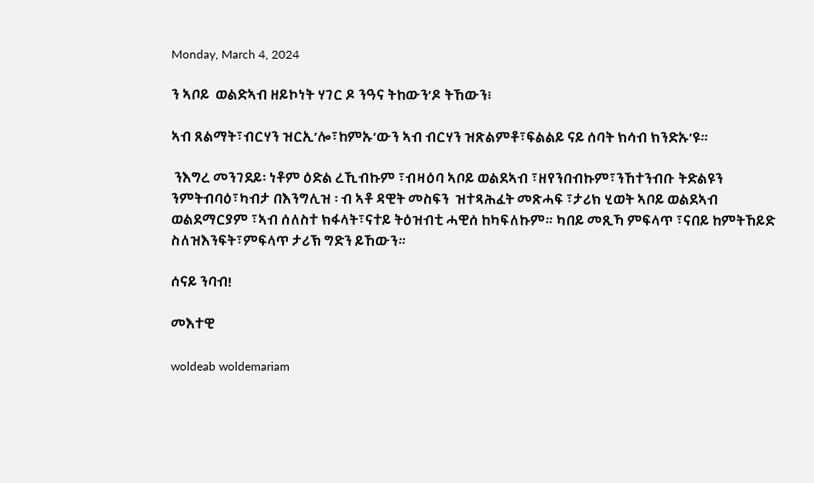Monday, March 4, 2024

ን ኣቦይ  ወልድኣብ ዘይኮነት ሃገር ዶ ንዓና ትከውን’ዶ ትኸውን፧

ኣብ ጸልማት፣ብርሃን ዝርኢ’ሎ፣ከምኡ’ውን ኣብ ብርሃን ዝጽልምቶ፣ፍልልይ ናይ ሰባት ክሳብ ክንድኡ’ዩ።

 ንእግረ መንገደይ፡ ነቶም ዕድል ረኺብኩም ፣ብዛዕባ ኣቦይ ወልደኣብ ፣ዘየንበብኩም፣ንኸተንብቡ ትድልዩን ንምትብባዕ፣ካብታ በእንግሊዝ ፡ ብ ኣቶ ዳዊት መስፍን  ዝተጻሕፈት መጽሓፍ ፣ታሪክ ሂወት ኣቦይ ወልደኣብ ወልደማርያም ፣ኣብ ሰለስተ ክፋላት፣ናተይ ትዕዝብቲ ሓዊሰ ከካፍለኩም። ካበይ መጺኻ ምፍላጥ ፣ናበይ ከምትኸይድ ስለዝእንፍት፣ምፍላጥ ታሪኽ ግድን ይኸውን።

ሰናይ ንባብ!

መእተዊ

woldeab woldemariam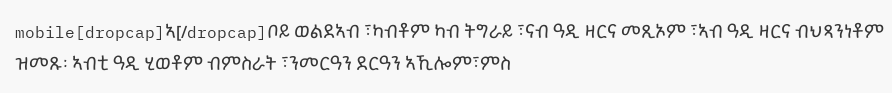mobile[dropcap]ኣ[/dropcap]ቦይ ወልደኣብ ፣ካብቶም ካብ ትግራይ ፣ናብ ዓዲ ዛርና መጺኦም ፣ኣብ ዓዲ ዛርና ብህጻንነቶም ዝመጹ፡ ኣብቲ ዓዲ ሂወቶም ብምስራት ፣ንመርዓን ደርዓን ኣኺሎም፣ምስ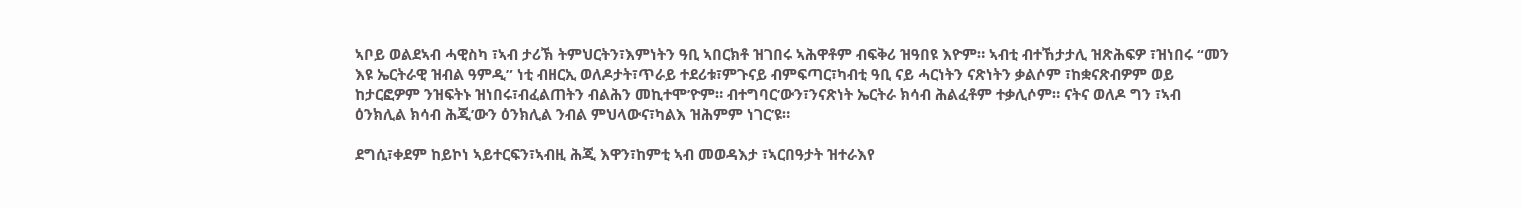ኣቦይ ወልደኣብ ሓዊስካ ፣ኣብ ታሪኽ ትምህርትን፣እምነትን ዓቢ ኣበርክቶ ዝገበሩ ኣሕዋቶም ብፍቅሪ ዝዓበዩ እዮም። ኣብቲ ብተኸታታሊ ዝጽሕፍዎ ፣ዝነበሩ “መን እዩ ኤርትራዊ ዝብል ዓምዲ” ነቲ ብዘርኢ ወለዶታት፣ጥራይ ተደሪቱ፣ምጉናይ ብምፍጣር፣ካብቲ ዓቢ ናይ ሓርነትን ናጽነትን ቃልሶም ፣ከቋናጽብዎም ወይ ከታርፎዎም ንዝፍትኑ ዝነበሩ፣ብፈልጠትን ብልሕን መኪተሞ’ዮም። ብተግባር’ውን፣ንናጽነት ኤርትራ ክሳብ ሕልፈቶም ተቃሊሶም። ናትና ወለዶ ግን ፣ኣብ ዕንክሊል ክሳብ ሕጂ’ውን ዕንክሊል ንብል ምህላውና፣ካልእ ዝሕምም ነገር’ዩ።

ደግሲ፣ቀደም ከይኮነ ኣይተርፍን፣ኣብዚ ሕጂ እዋን፣ከምቲ ኣብ መወዳእታ ፣ኣርበዓታት ዝተራእየ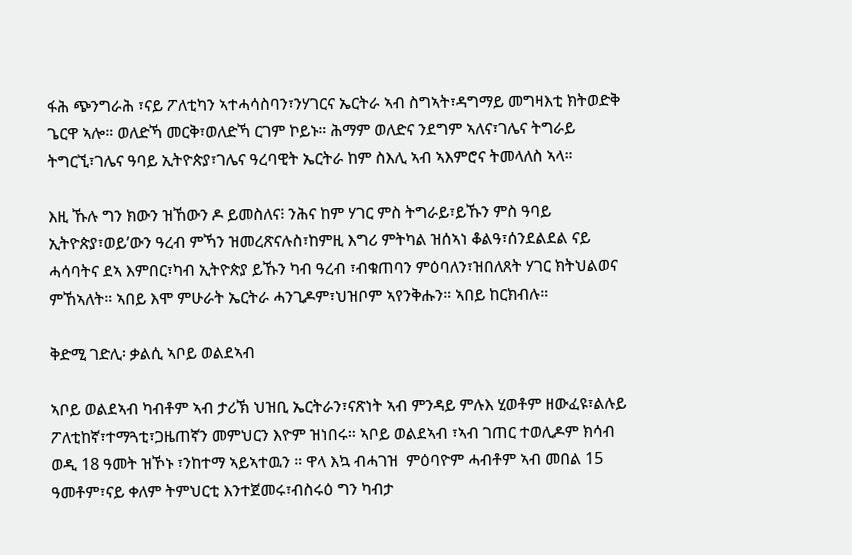ፋሕ ጭንግራሕ ፣ናይ ፖለቲካን ኣተሓሳስባን፣ንሃገርና ኤርትራ ኣብ ስግኣት፣ዳግማይ መግዛእቲ ክትወድቅ ጌርዋ ኣሎ። ወለድኻ መርቅ፣ወለድኻ ርገም ኮይኑ። ሕማም ወለድና ንደግም ኣለና፣ገሌና ትግራይ ትግርኚ፣ገሌና ዓባይ ኢትዮጵያ፣ገሌና ዓረባዊት ኤርትራ ከም ስእሊ ኣብ ኣእምሮና ትመላለስ ኣላ።

እዚ ኹሉ ግን ክውን ዝኸውን ዶ ይመስለና፧ ንሕና ከም ሃገር ምስ ትግራይ፣ይኹን ምስ ዓባይ ኢትዮጵያ፣ወይ’ውን ዓረብ ምኻን ዝመረጽናሉስ፣ከምዚ እግሪ ምትካል ዝሰኣነ ቆልዓ፣ሰንደልደል ናይ ሓሳባትና ደኣ እምበር፣ካብ ኢትዮጵያ ይኹን ካብ ዓረብ ፣ብቁጠባን ምዕባለን፣ዝበለጸት ሃገር ክትህልወና ምኸኣለት። ኣበይ እሞ ምሁራት ኤርትራ ሓንጊዶም፣ህዝቦም ኣየንቅሑን። ኣበይ ከርክብሉ።

ቅድሚ ገድሊ፡ ቃልሲ ኣቦይ ወልደኣብ

ኣቦይ ወልደኣብ ካብቶም ኣብ ታሪኽ ህዝቢ ኤርትራን፣ናጽነት ኣብ ምንዳይ ምሉእ ሂወቶም ዘውፈዩ፣ልሉይ ፖለቲከኛ፣ተማጓቲ፣ጋዜጠኛን መምህርን እዮም ዝነበሩ። ኣቦይ ወልደኣብ ፣ኣብ ገጠር ተወሊዶም ክሳብ ወዲ 18 ዓመት ዝኾኑ ፣ንከተማ ኣይኣተዉን ። ዋላ እኳ ብሓገዝ  ምዕባዮም ሓብቶም ኣብ መበል 15 ዓመቶም፣ናይ ቀለም ትምህርቲ እንተጀመሩ፣ብስሩዕ ግን ካብታ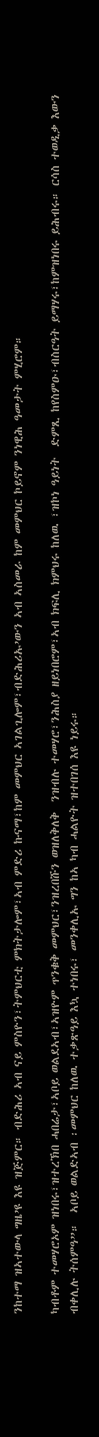ንከተማ ዝኣተውላ ግዜ’ዩ እዩ ዝጅምር። ብድሕሪ ኣብ ናይ ምስዮን፣ትምህርቲ ምክትታሎም፣ኣብ ምድሪ ኩናማ፣ከም መምህር ኣገልጊሎም፣ብድሕሪኡ’ውን ኣብ ኣስመራ ከም መምህር ኮይኖም ንነዊሕ ዓመታት ምሂሮም።

ካብቶም ተመሃሮኦም ዝነበሩ፣ዝተረኽበ ሓበሬታ፣ኣቦይ ወልደኣብ፣ኣዝዮም ጥንቁቅ መምህር፣ንዝረበሹን ወዝለቅለቅ  ንዝብሉ ተመሃሮ፣ንሕስያ ዘይነበሮም፣ኣብ ክፍሊ ክምህሩ ከለዉ ፣ዝኮነ ዓይነት  ድምጺ ከየስምዑ፣ብስርዓት ይማሃሩ፣ከምዝነበሩ ይሕብሩ። ርሳስ ተወዲቃ እውን ብቀሊሉ ትሰምዓ”።  ኣቦይ ወልድኣብ ፡መምህር ከለዉ ተቃጽዓይ እኳ ተነበሩ፣ መንቀሊኡ ግን ከኣ ካብ ሓልዮት ዝተበገሰ እዩ ነይሩ።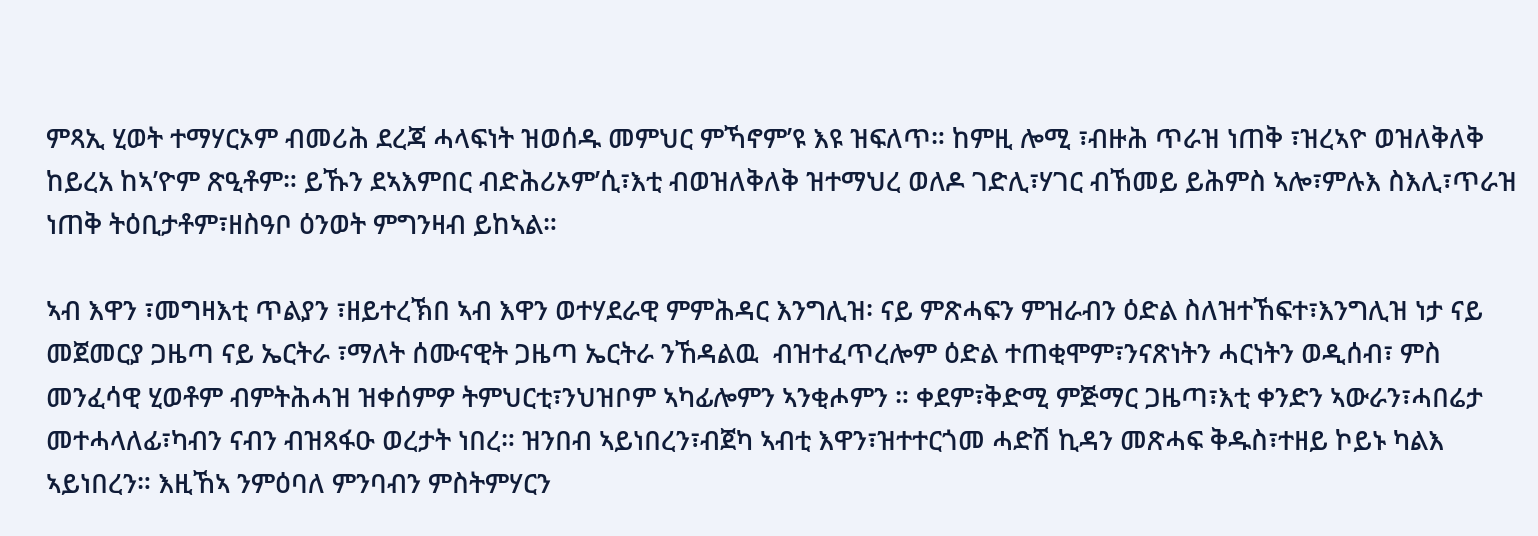ምጻኢ ሂወት ተማሃርኦም ብመሪሕ ደረጃ ሓላፍነት ዝወሰዱ መምህር ምኻኖም’ዩ እዩ ዝፍለጥ። ከምዚ ሎሚ ፣ብዙሕ ጥራዝ ነጠቅ ፣ዝረኣዮ ወዝለቅለቅ ከይረአ ከኣ’ዮም ጽዒቶም። ይኹን ደኣእምበር ብድሕሪኦም’ሲ፣እቲ ብወዝለቅለቅ ዝተማህረ ወለዶ ገድሊ፣ሃገር ብኸመይ ይሕምስ ኣሎ፣ምሉእ ስእሊ፣ጥራዝ ነጠቅ ትዕቢታቶም፣ዘስዓቦ ዕንወት ምግንዛብ ይከኣል።

ኣብ እዋን ፣መግዛእቲ ጥልያን ፣ዘይተረኽበ ኣብ እዋን ወተሃደራዊ ምምሕዳር እንግሊዝ፡ ናይ ምጽሓፍን ምዝራብን ዕድል ስለዝተኸፍተ፣እንግሊዝ ነታ ናይ መጀመርያ ጋዜጣ ናይ ኤርትራ ፣ማለት ሰሙናዊት ጋዜጣ ኤርትራ ንኸዳልዉ  ብዝተፈጥረሎም ዕድል ተጠቂሞም፣ንናጽነትን ሓርነትን ወዲሰብ፣ ምስ መንፈሳዊ ሂወቶም ብምትሕሓዝ ዝቀሰምዎ ትምህርቲ፣ንህዝቦም ኣካፊሎምን ኣንቂሖምን ። ቀደም፣ቅድሚ ምጅማር ጋዜጣ፣እቲ ቀንድን ኣውራን፣ሓበሬታ መተሓላለፊ፣ካብን ናብን ብዝጻፋዑ ወረታት ነበረ። ዝንበብ ኣይነበረን፣ብጀካ ኣብቲ እዋን፣ዝተተርጎመ ሓድሽ ኪዳን መጽሓፍ ቅዱስ፣ተዘይ ኮይኑ ካልእ ኣይነበረን። እዚኸኣ ንምዕባለ ምንባብን ምስትምሃርን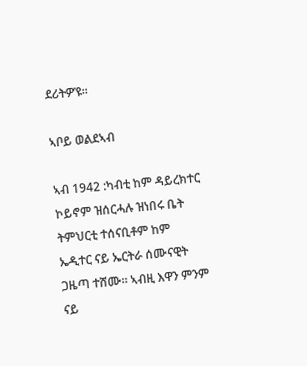ደሪትዎ’ዩ።

ኣቦይ ወልደኣብ

ኣብ 1942 :ካብቲ ከም ዳይረክተር ኮይኖም ዝሰርሓሉ ዝነበሩ ቤት ትምህርቲ ተሰናቢቶም ከም  ኤዲተር ናይ ኤርትራ ሰሙናዊት ጋዜጣ ተሸሙ። ኣብዚ እዋን ምንም ናይ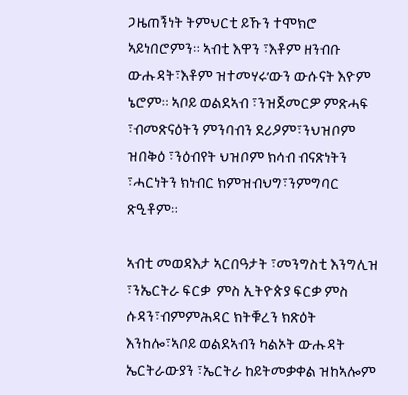ጋዜጠኝነት ትምህርቲ ይኹን ተሞክሮ ኣይነበሮምን። ኣብቲ እዋን ፣እቶም ዘንብቡ ውሑዳት፣እቶም ዝተመሃሩ’ውን ውሱናት እዮም ኔሮም። ኣቦይ ወልደኣብ ፣ንዝጀመርዎ ምጽሓፍ ፣ብመጽናዕትን ምንባብን ደሪዖም፣ንህዝቦም ዝበቅዕ ፣ንዕብየት ህዝቦም ክሳብ ብናጽነትን ፣ሓርነትን ክነብር ክምዝብህግ፣ንምግባር ጽዒቶም።

ኣብቲ መወዳእታ ኣርበዓታት ፣መንግስቲ እንግሊዝ ፣ንኤርትራ ፍርቃ  ምስ ኢትዮጵያ ፍርቃ ምስ ሱዳን፣ብምምሕዳር ክትቑረን ክጽዕት እንከሎ፣ኣቦይ ወልደኣብን ካልኦት ውሑዳት ኤርትራውያን ፣ኤርትራ ከይትመቃቀል ዝከኣሎም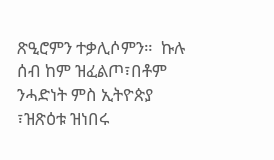ጽዒሮምን ተቃሊሶምን።  ኩሉ ሰብ ከም ዝፈልጦ፣በቶም ንሓድነት ምስ ኢትዮጵያ ፣ዝጽዕቱ ዝነበሩ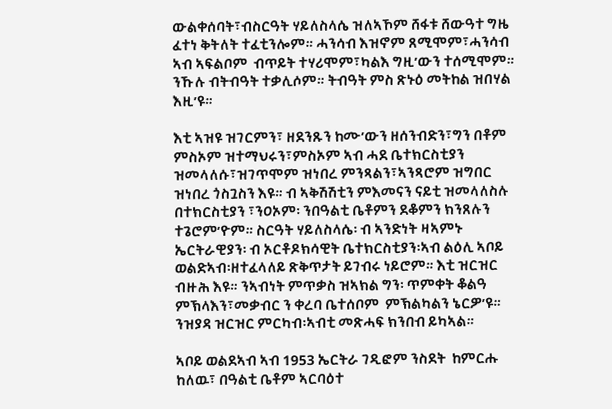ውልቀሰባት፣ብስርዓት ሃይለስላሴ ዝለኣኾም ሸፋቱ ሸውዓተ ግዜ ፈተነ ቅትለት ተፈቲንሎም። ሓንሳብ እዝኖም ጸሚሞም፣ሓንሳብ ኣብ ኣፍልቦም  ብጥይት ተሃሪሞም፣ካልእ ግዚ’ውን ተሰሚሞም። ንኹሉ ብትብዓት ተቃሊሶም። ትብዓት ምስ ጽኑዕ መትከል ዝበሃል እዚ’ዩ።

እቲ ኣዝዩ ዝገርምን፣ ዘደንጹን ከሙ’ውን ዘሰንብድን፣ግን በቶም ምስኦም ዝተማህሩን፣ምስኦም ኣብ ሓደ ቤተክርስቲያን ዝመላለሱ፣ዝገጥሞም ዝነበረ ምንጻልን፣ኣንጻሮም ዝግበር ዝነበረ ጎስጓስን እዩ። ብ ኣቅሽሽቲን ምእመናን ናይቲ ዝመላለስሉ በተክርስቲያን ፣ንዐኦም፡ ንበዓልቲ ቤቶምን ደቆምን ክንጸሉን ተጌሮም’ዮም። ስርዓት ሃይለስላሴ፡ ብ ኣንድነት ዛኣምኑ ኤርትራዊያን፡ ብ ኦርቶዶክሳዊት ቤተክርስቲያን፡ኣብ ልዕሊ ኣቦይ ወልድኣብ፡ዘተፈላለይ ጽቅጥታት ይገብሩ ነይሮም። እቲ ዝርዝር ብዙሕ እዩ። ንኣብነት ምጥቃስ ዝኣክል ግን፡ ጥምቀት ቆልዓ ምኽላእን፣መቃብር ን ቀረባ ቤተሰቦም  ምኽልካልን ኔርዎ’ዩ። ንዝያዳ ዝርዝር ምርካብ፡ኣብቲ መጽሓፍ ክንበብ ይካኣል።

ኣቦይ ወልደኣብ ኣብ 1953 ኤርትራ ገዲፎም ንስደት  ከምርሑ ከለዉ፣ በዓልቲ ቤቶም ኣርባዕተ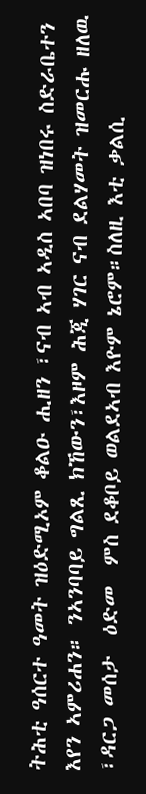ትሕቲ ዓሰርተ ዓመት ዝዕድሚኦም ቆልዑ ሒዘን ፣ናብ ኣብ ኣዲስ ኣበባ ዝነበሩ ስድራቤተን እየን ኣምሪሐን። ንኣንባባይ ግልጺ ክኸውን፣እዞም ሕጂ ሃገር ናብ ደልሃመት ዝመርሑ ዘለዉ ፣ዳርጋ መሰታ  ዕድመ  ምስ ደቆቦይ ወልደኣብ እዮም ኔሮም።ስለዚ እቲ ቃልሲ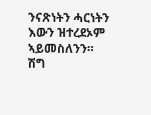ንናጽነትን ሓርነትን እውን ዝተረደኦም ኣይመስለንን። ሽግ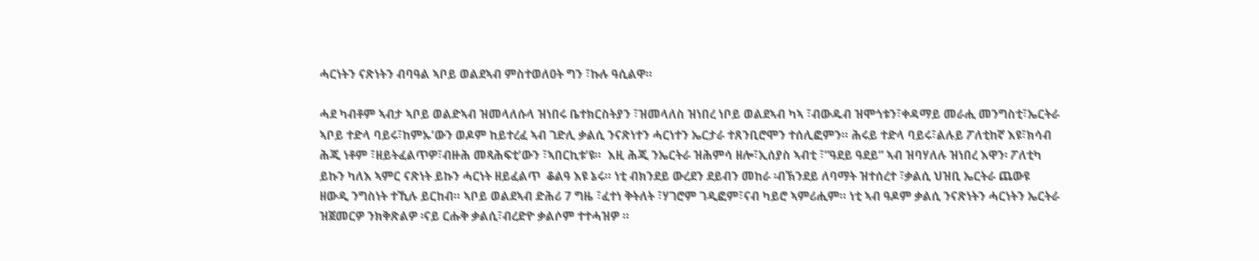ሓርነትን ናጽነትን ብባዓል ኣቦይ ወልደኣብ ምስተወለዐት ግን ፣ኩሉ ዓሲልዋ።

ሓደ ካብቶም ኣብታ ኣቦይ ወልድኣብ ዝመላለሱላ ዝነበሩ ቤተክርስትያን ፣ዝመላለስ ዝነበረ ነቦይ ወልደኣብ ካኣ ፣ብውዱብ ዝሞጎቱን፣ቀዳማይ መራሒ መንግስቲ፣ኤርትራ ኣቦይ ተድላ ባይሩ፣ከምኡ’ውን ወዶም ከይተረፈ ኣብ ገድሊ ቃልሲ ንናጽነተን ሓርነተን ኤርታራ ተጸንቢሮሞን ተሰሊፎምን። ሕሩይ ተድላ ባይሩ፣ልሉይ ፖለቲከኛ እዩ፣ክሳብ ሕጂ ነቶም ፣ዘይትፈልጥዎ፣ብዙሕ መጻሕፍቲ’ውን ፣ኣበርኪቱ’ዩ።  እዚ ሕጂ ንኤርትራ ዝሕምሳ ዘሎ፣ኢሰያስ ኣብቲ ፣”ዓደይ ዓደይ” ኣብ ዝባሃለሉ ዝነበረ እዋን፡ ፖለቲካ ይኩን ካለእ ኣምር ናጽነት ይኩን ሓርነት ዘይፈልጥ  ቆልዓ እዩ ኔሩ። ነቲ ብክንደይ ውረደን ደይብን መከራ ፡ብኽንደይ ለባማት ዝተሰረተ ፣ቃልሲ ህዝቢ ኤርትራ ጨውዩ ዘውዲ ንግስነት ተኺሉ ይርከብ። ኣቦይ ወልደኣብ ድሕሪ 7 ግዜ ፣ፈተነ ቅትለት ፣ሃገሮም ገዲፎም፣ናብ ካይሮ ኣምሪሒም። ነቲ ኣብ ዓዶም ቃልሲ ንናጽነትን ሓርነትን ኤርትራ ዝጀመርዎ ንክቅጽልዎ ፡ናይ ርሑቅ ቃልሲ፣ብረድዮ ቃልሶም ተተሓዝዎ ።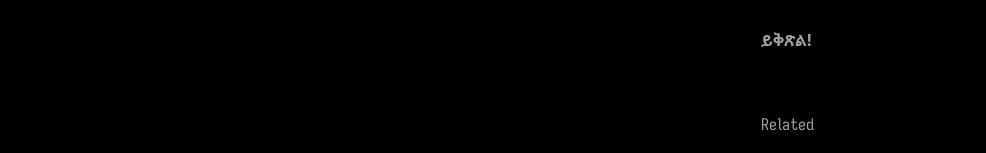ይቅጽል!



Related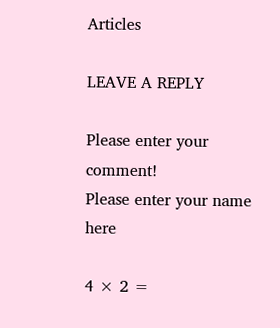Articles

LEAVE A REPLY

Please enter your comment!
Please enter your name here

4 × 2 =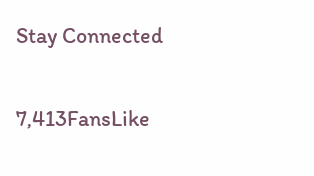Stay Connected

7,413FansLike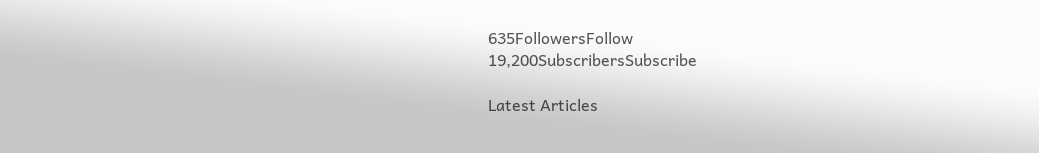635FollowersFollow
19,200SubscribersSubscribe

Latest Articles